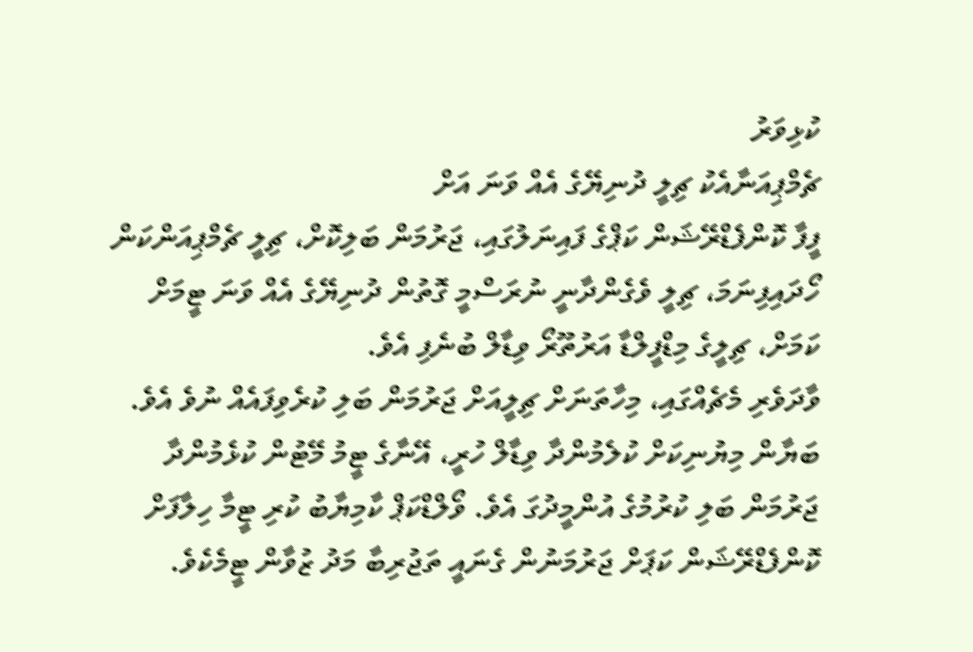ކުޅިވަރު
ޗެމްޕިއަނާއެކު ޗިލީ ދުނިޔޭގެ އެއް ވަނަ އަށް
ފީފާ ކޮންފެޑްރޭޝަން ކަޕްގެ ފައިނަލުގައި، ޖަރުމަން ބަލިކޮށް، ޗިލީ ޗެމްޕިއަންކަން ހޯދައިފިނަމަ، ޗިލީ ވެގެންދާނީ ނުރަސްމީ ގޮތުން ދުނިޔޭގެ އެއް ވަނަ ޓީމަށް ކަމަށް، ޗިލީގެ މިޑްފީލްޑާ އަރުތޫރޯ ވިޑާލް ބުނެފި އެވެ.
ވާދަވެރި މެޗެއްގައި، މިހާތަނަށް ޗިލީއަށް ޖަރުމަން ބަލި ކުރެވިފައެއް ނުވެ އެވެ. ބަޔާން މިޔުނިކަށް ކުލެމުންދާ ވިޑާލް ހުރީ، އޭނާގެ ޓީމު މޭޓުން ކުޅެމުންދާ ޖަރުމަން ބަލި ކުރުމުގެ އުންމީދުގަ އެވެ. ވޯލްޑްކަޕް ކާމިޔާބު ކުރި ޓީމާ ހިލާފަށް ކޮންފެޑްރޭޝަން ކަޕަށް ޖަރުމަނުން ގެނައީ ތަޖުރިބާ މަދު ޒުވާން ޓީމެކެވެ.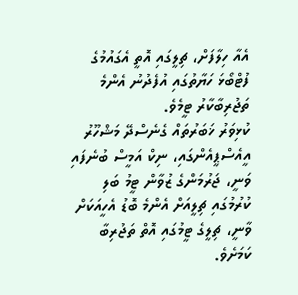އެއާ ހިލާފަށް، ޗިލީގައި އޮތީ އެގައުމުގެ ފުޓްބޯޅަ ހަޔާތުގައި އުފެދުނު އެންމެ ތަޖުރިބާކާރު ޓީމެވެ.
ކުޅިވަރު ޚަބަރުތައް ގެނެސްދޭ މަޝްހޫރު އީއެސްޕީއެންގައި، ނިކް އަމީސް ބުނެފައި ވަނީ، ޖަރުމަންގެ ޒުވާން ޓީމު ބަލި ކުރުމުގައި ޗިލީއަށް އެންމެ ބޮޑު އެހީއަކަށް ވާނީ، ޗިލީގެ ޓީމުގައި އޮތް ތަޖުރިބާ ކަމަށެވެ.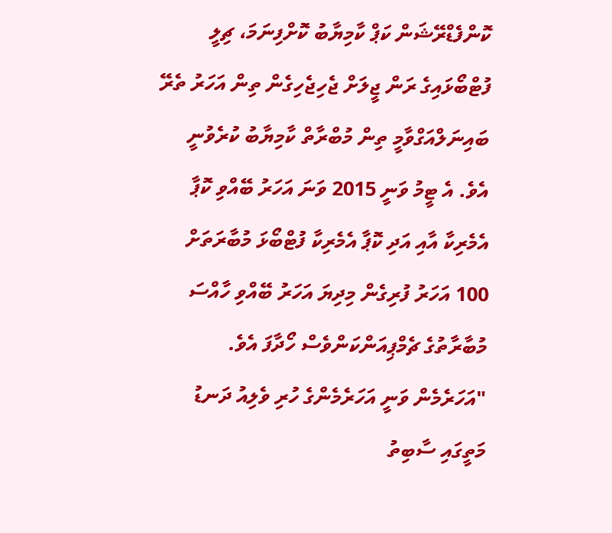ކޮންފެޑްރޭޝަން ކަޕް ކާމިޔާބު ކޮށްފިނަމަ، ޗިލީ ފުޓްބޯޅައިގެ ރަން ޖީލަށް ޖެހިޖެހިގެން ތިން އަހަރު ތެރޭ ބައިނަލްއަގްވާމީ ތިން މުބްރާތް ކާމިޔާބު ކުރެވުނީ އެވެ. އެ ޓީމު ވަނީ 2015 ވަނަ އަހަރު ބޭއްވި ކޮޕާ އެމެރިކާ އާއި އަދި ކޮޕާ އެމެރިކާ ފުޓްބޯޅަ މުބާރަތަށް 100 އަހަރު ފުރިގެން މިދިޔަ އަހަރު ބޭއްވި ހާއްސަ މުބާރާތުގެ ޗެމްޕިއަންކަންވެސް ހޯދާފަ އެވެ.
"އަހަރެމެން ވަނީ އަހަރެމެންގެ ހުރި ވެލިއު ދަނޑު މަތީގައި ސާބިތު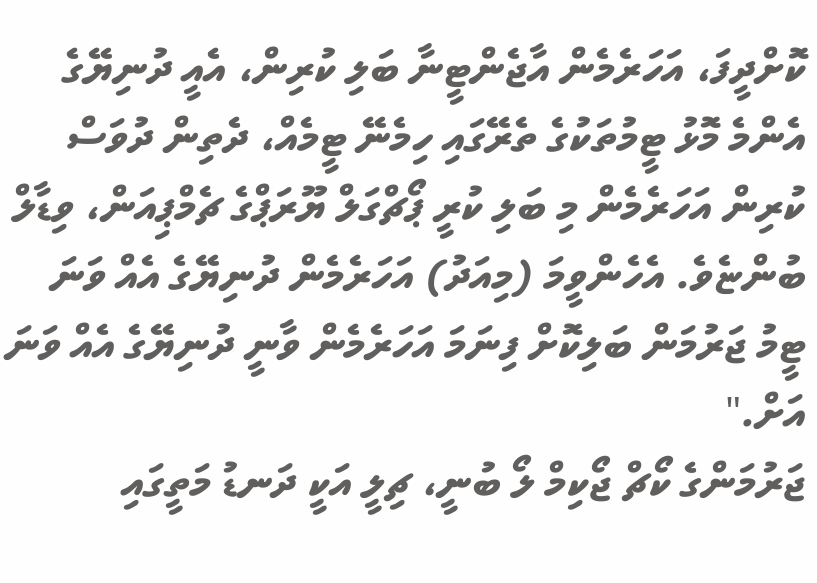ކޮށްދީފަ، އަހަރެމެން އާޖެންޓީނާ ބަލި ކުރިން، އެއީ ދުނިޔޭގެ އެންމެ މޮޅު ޓީމުތަކުގެ ތެރޭގައި ހިމެނޭ ޓީމެއް، ދެތިން ދުވަސް ކުރިން އަހަރެމެން މި ބަލި ކުރީ ޕޯޗްގަލް ޔޫރަޕްގެ ޗެމްޕިއަން، ވިޑާލް ބުންޏެވެ. އެހެންވީމަ (މިއަދު) އަހަރެމެން ދުނިޔޭގެ އެއް ވަނަ ޓީމު ޖަރުމަން ބަލިކޮށް ފިނަމަ އަހަރެމެން ވާނީ ދުނިޔޭގެ އެއް ވަނަ އަށް."
ޖަރުމަންގެ ކޯޗް ޖޯކިމް ލޯ ބުނީ، ޗިލީ އަކީ ދަނޑު މަތީގައި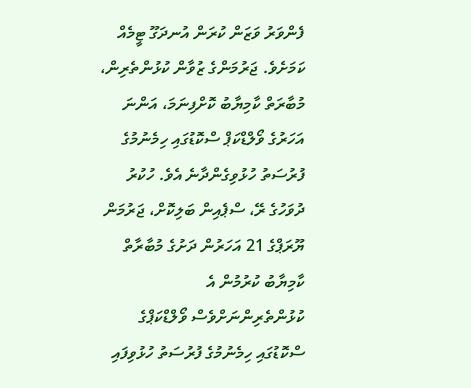ފެންވަރު ވަޒަން ކުރަން އުނދަގޫ ޓީމެއް ކަމަށެވެ. ޖަރުމަންގެ ޒުވާން ކުޅުންތެރިން، މުބާރަތް ކާމިޔާބު ކޮށްފިނަމަ، އަންނަ އަހަރުގެ ވޯލްޑްކަޕް ސްކޮޑުގައި ހިމެނުމުގެ ފުރުސަތު ހުޅުވިގެންދާނެ އެވެ. ހުކުރު ދުވަހުގެ ރޭ، ސްޕެއިން ބަލިކޮށް، ޖަރުމަން ޔޫރަޕްގެ 21 އަހަރުން ދަށުގެ މުބާރާތް ކާމިޔާބު ކުރުމުން އެ ކުޅުންތެރިންނަށްވެސް ވޯލްޑްކަޕްގެ ސްކޮޑުގައި ހިމެނުމުގެ ފުރުސަތު ހުޅުވިފައި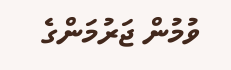ވުމުން ޖަރުމަންގެ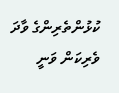ކުޅުންތެރިންގެ ވާދަ ވެރިކަން ވަނީ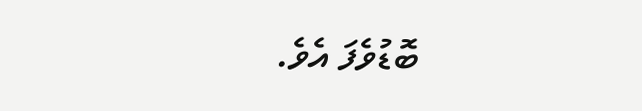ބޮޑުވެފަ އެވެ.